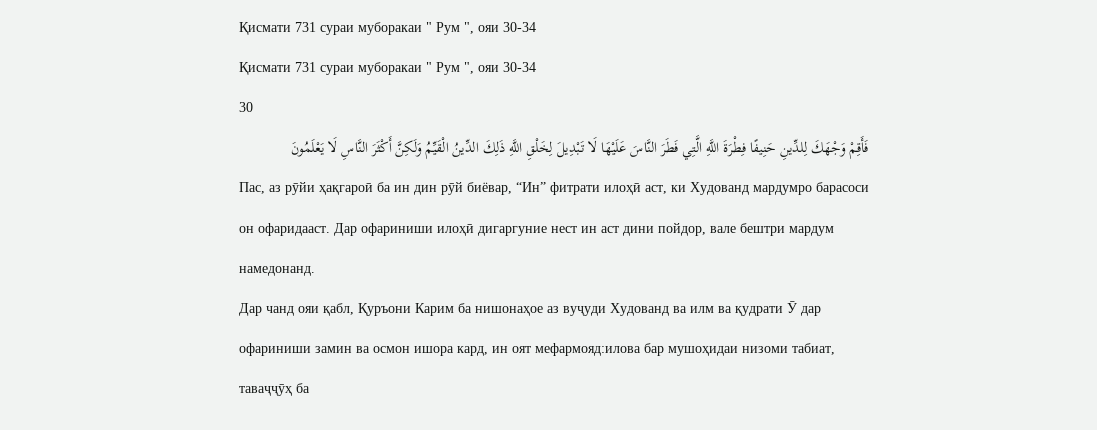Қисмати 731 сураи муборакаи " Рум ", ояи 30-34
Қисмати 731 сураи муборакаи " Рум ", ояи 30-34
30
فَأَقِمْ وَجْهَكَ لِلدِّينِ حَنِيفًا فِطْرَةَ اللَّهِ الَّتِي فَطَرَ النَّاسَ عَلَيْهَا لَا تَبْدِيلَ لِخَلْقِ اللَّهِ ذَلِكَ الدِّينُ الْقَيِّمُ وَلَكِنَّ أَكْثَرَ النَّاسِ لَا يَعْلَمُونَ
Пас, аз рӯйи ҳақгароӣ ба ин дин рӯй биёвар, “Ин” фитрати илоҳӣ аст, ки Худованд мардумро барасоси он офаридааст. Дар офариниши илоҳӣ дигаргуние нест ин аст дини пойдор, вале бештри мардум намедонанд.
Дар чанд ояи қабл, Қуръони Карим ба нишонаҳое аз вуҷуди Худованд ва илм ва қудрати Ӯ дар офариниши замин ва осмон ишора кард, ин оят мефармояд:илова бар мушоҳидаи низоми табиат, таваҷҷӯҳ ба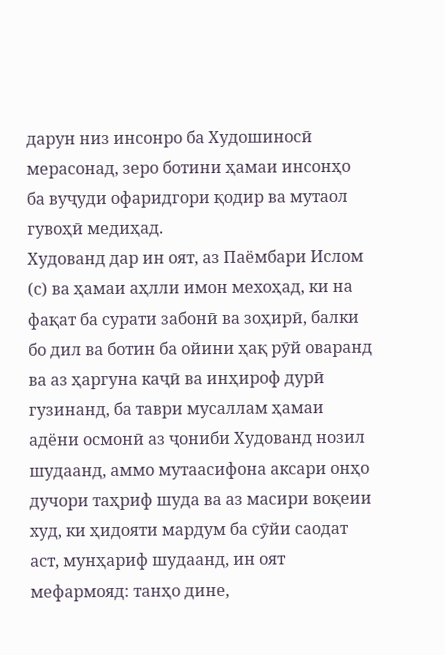дарун низ инсонро ба Худошиносӣ мерасонад, зеро ботини ҳамаи инсонҳо ба вуҷуди офаридгори қодир ва мутаол гувоҳӣ медиҳад.
Худованд дар ин оят, аз Паёмбари Ислом (с) ва ҳамаи аҳлли имон мехоҳад, ки на фақат ба сурати забонӣ ва зоҳирӣ, балки бо дил ва ботин ба ойини ҳақ рӯй оваранд ва аз ҳаргуна каҷӣ ва инҳироф дурӣ гузинанд, ба таври мусаллам ҳамаи адёни осмонӣ аз ҷониби Худованд нозил шудаанд, аммо мутаасифона аксари онҳо дучори таҳриф шуда ва аз масири воқеии худ, ки ҳидояти мардум ба сӯйи саодат аст, мунҳариф шудаанд, ин оят мефармояд: танҳо дине,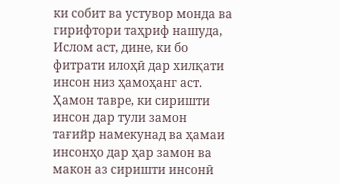ки собит ва устувор монда ва гирифтори таҳриф нашуда, Ислом аст, дине, ки бо фитрати илоҳӣ дар хилқати инсон низ ҳамоҳанг аст.
Ҳамон тавре, ки сиришти инсон дар тули замон тағийр намекунад ва ҳамаи инсонҳо дар ҳар замон ва макон аз сиришти инсонӣ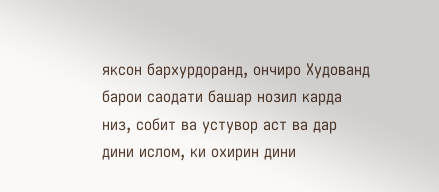яксон бархурдоранд, ончиро Худованд барои саодати башар нозил карда низ, собит ва устувор аст ва дар дини ислом, ки охирин дини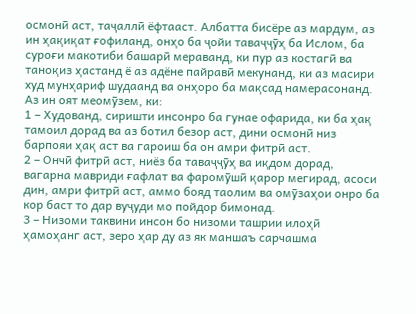осмонӣ аст, таҷаллӣ ёфтааст. Албатта бисёре аз мардум, аз ин ҳақиқат ғофиланд, онҳо ба ҷойи таваҷҷӯҳ ба Ислом, ба суроғи макотиби башарӣ мераванд, ки пур аз костагӣ ва таноқиз ҳастанд ё аз адёне пайравӣ мекунанд, ки аз масири худ мунҳариф шудаанд ва онҳоро ба мақсад намерасонанд.
Аз ин оят меомӯзем, ки:
1 – Худованд, сиришти инсонро ба гунае офарида, ки ба ҳақ тамоил дорад ва аз ботил безор аст, дини осмонӣ низ барпояи ҳақ аст ва гароиш ба он амри фитрӣ аст.
2 – Ончӣ фитрӣ аст, ниёз ба таваҷҷӯҳ ва иқдом дорад, вагарна мавриди ғафлат ва фаромӯшӣ қарор мегирад, асоси дин, амри фитрӣ аст, аммо бояд таолим ва омӯзаҳои онро ба кор баст то дар вуҷуди мо пойдор бимонад.
3 – Низоми таквини инсон бо низоми ташрии илоҳӣ ҳамоҳанг аст, зеро ҳар ду аз як маншаъ сарчашма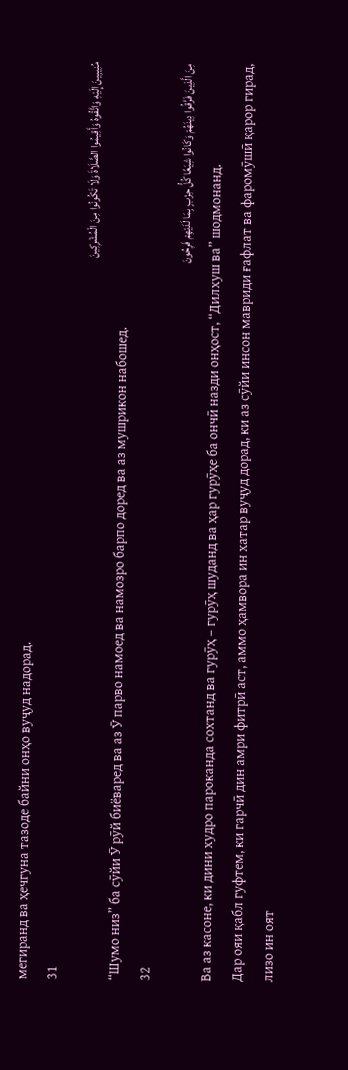мегиранд ва ҳечгуна тазоде байни онҳо вуҷуд надорад.
31
مُنِيبِينَ إِلَيْهِ وَاتَّقُوهُ وَأَقِيمُوا الصَّلَاةَ وَلَا تَكُونُوا مِنَ الْمُشْرِكِينَ
“Шумо низ” ба сӯйи Ӯ рӯй биёваред ва аз Ӯ парво намоед ва намозро барпо доред ва аз мушрикон набошед.
32
مِنَ الَّذِينَ فَرَّقُوا دِينَهُمْ وَكَانُوا شِيَعًا كُلُّ حِزْبٍ بِمَا لَدَيْهِمْ فَرِحُونَ
Ва аз касоне, ки дини худро пароканда сохтанд ва гурӯҳ – гурӯҳ шуданд ва ҳар гурӯҳе ба ончӣ назди онҳост, “Дилхуш ва” шодмонанд.
Дар ояи қабл гуфтем, ки гарчӣ дин амри фитрӣ аст, аммо ҳамвора ин хатар вуҷуд дорад, ки аз сӯйи инсон мавриди ғафлат ва фаромӯшӣ қарор гирад, лизо ин оят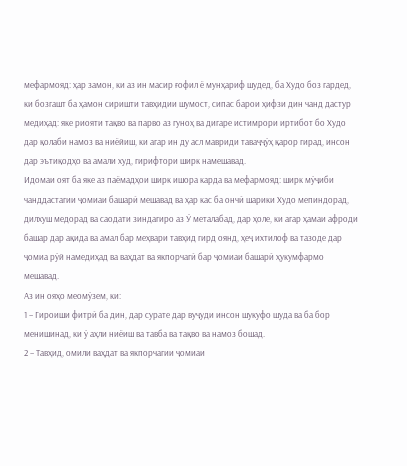мефармояд: ҳар замон, ки аз ин масир ғофил ё мунҳариф шудед, ба Худо боз гардед, ки бозгашт ба ҳамон сиришти тавҳидии шумост, сипас барои ҳифзи дин чанд дастур медиҳад: яке риояти тақво ва парво аз гуноҳ ва дигаре истимрори иртибот бо Худо дар қолаби намоз ва ниёйиш, ки агар ин ду асл мавриди таваҷҷӯҳ қарор гирад, инсон дар эътиқодҳо ва амали худ, гирифтори ширк намешавад.
Идомаи оят ба яке аз паёмадҳои ширк ишора карда ва мефармояд: ширк мӯҷиби чанддастагии ҷомиаи башарӣ мешавад ва ҳар кас ба ончӣ шарики Худо мепиндорад, дилхуш медорад ва саодати зиндагиро аз Ӯ металабад, дар ҳоле, ки агар ҳамаи афроди башар дар ақида ва амал бар меҳвари тавҳид гирд оянд, ҳеҷ ихтилоф ва тазоде дар ҷомиа рӯй намедиҳад ва ваҳдат ва якпорчагӣ бар ҷомиаи башарӣ ҳукумфармо мешавад.
Аз ин ояҳо меомӯзем, ки:
1 – Гироиши фитрӣ ба дин, дар сурате дар вуҷуди инсон шукуфо шуда ва ба бор менишинад, ки ӯ аҳли ниёиш ва тавба ва тақво ва намоз бошад.
2 – Тавҳид, омили ваҳдат ва якпорчагии ҷомиаи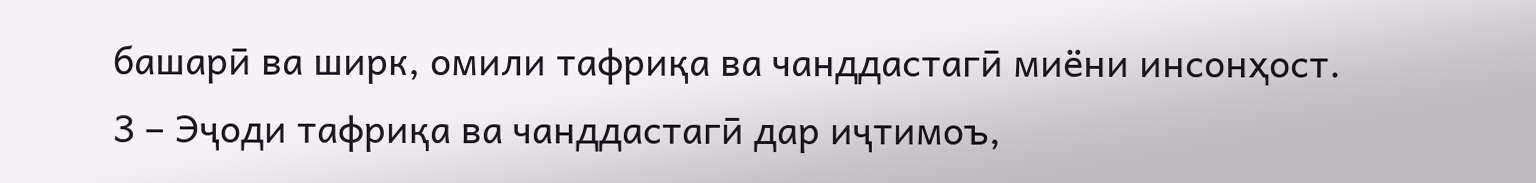башарӣ ва ширк, омили тафриқа ва чанддастагӣ миёни инсонҳост.
3 – Эҷоди тафриқа ва чанддастагӣ дар иҷтимоъ,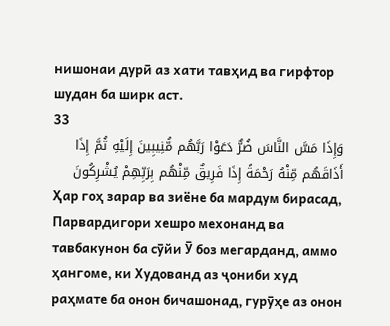нишонаи дурӣ аз хати тавҳид ва гирфтор шудан ба ширк аст.
33
وَإِذَا مَسَّ النَّاسَ ضُرٌّ دَعَوْا رَبَّهُم مُّنِيبِينَ إِلَيْهِ ثُمَّ إِذَا أَذَاقَهُم مِّنْهُ رَحْمَةً إِذَا فَرِيقٌ مِّنْهُم بِرَبِّهِمْ يُشْرِكُونَ
Ҳар гоҳ зарар ва зиёне ба мардум бирасад, Парвардигори хешро мехонанд ва тавбакунон ба сӯйи Ӯ боз мегарданд, аммо ҳангоме, ки Худованд аз ҷониби худ раҳмате ба онон бичашонад, гурӯҳе аз онон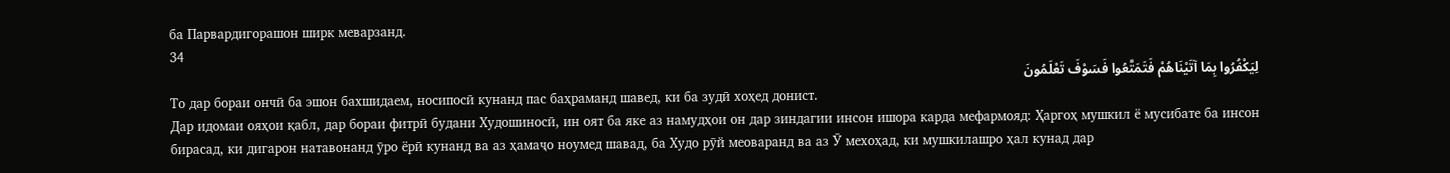ба Парвардигорашон ширк меварзанд.
34
لِيَكْفُرُوا بِمَا آتَيْنَاهُمْ فَتَمَتَّعُوا فَسَوْفَ تَعْلَمُونَ
То дар бораи ончӣ ба эшон бахшидаем, носипосӣ кунанд пас баҳраманд шавед, ки ба зудӣ хоҳед донист.
Дар идомаи ояҳои қабл, дар бораи фитрӣ будани Худошиносӣ, ин оят ба яке аз намудҳои он дар зиндагии инсон ишора карда мефармояд: Ҳаргоҳ мушкил ё мусибате ба инсон бирасад, ки дигарон натавонанд ӯро ёрӣ кунанд ва аз ҳамаҷо ноумед шавад, ба Худо рӯй меоваранд ва аз Ӯ мехоҳад, ки мушкилашро ҳал кунад дар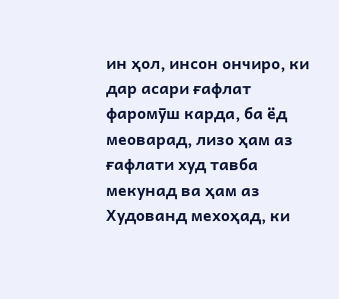ин ҳол, инсон ончиро, ки дар асари ғафлат фаромӯш карда, ба ёд меоварад, лизо ҳам аз ғафлати худ тавба мекунад ва ҳам аз Худованд мехоҳад, ки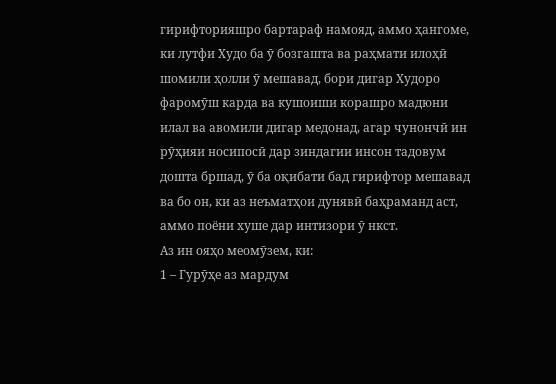гирифторияшро бартараф намояд, аммо ҳангоме, ки лутфи Худо ба ӯ бозгашта ва раҳмати илоҳӣ шомили ҳолли ӯ мешавад, бори дигар Худоро фаромӯш карда ва кушоиши корашро мадюни илал ва авомили дигар медонад, агар чунончӣ ин рӯҳияи носипосӣ дар зиндагии инсон тадовум дошта бршад, ӯ ба оқибати бад гирифтор мешавад ва бо он, ки аз неъматҳои дунявӣ баҳраманд аст, аммо поёни хуше дар интизори ӯ нкст.
Аз ин ояҳо меомӯзем, ки:
1 – Гурӯҳе аз мардум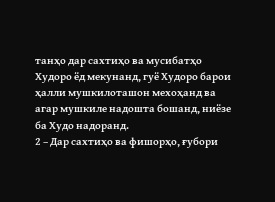танҳо дар сахтиҳо ва мусибатҳо Худоро ёд мекунанд, гуё Худоро барои ҳалли мушкилоташон мехоҳанд ва агар мушкиле надошта бошанд, ниёзе ба Худо надоранд.
2 – Дар сахтиҳо ва фишорҳо, ғубори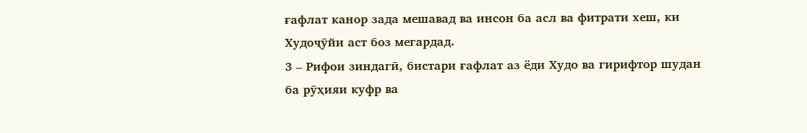ғафлат канор зада мешавад ва инсон ба асл ва фитрати хеш, ки Худоҷӯйи аст боз мегардад.
3 – Рифои зиндагӣ, бистари ғафлат аз ёди Худо ва гирифтор шудан ба рӯҳияи куфр ва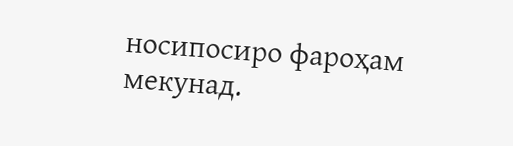носипосиро фароҳам мекунад.